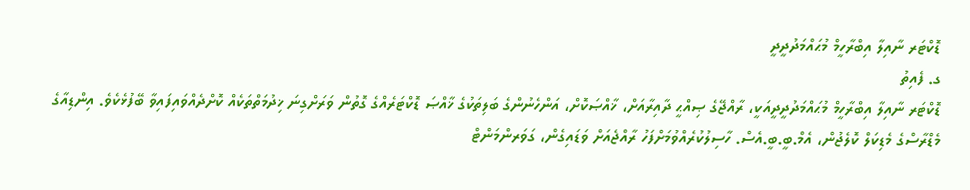ޑޮކްޓަރ ނާއިލާ އިބްރާހީމް މުޙައްމަދުދީދީ
ގ. ފެއިތު
ޑޮކްޓަރ ނާއިލާ އިބްރާހީމް މުޙައްމަދުދީދީއަކީ، ރާއްޖޭގެ ޞިއްޙީ ދާއިރާއަށް، ޚާއްޞަކޮށް، އަންހެނުންގެ ބަލިތަކުގެ ޚާއްޞަ ޑޮކްޓަރެއްގެ ގޮތުން ވަރަށްގިނަ ޚިދުމަތްތަކެއް ކޮށްދެއްވައިފައިވާ ބޭފުޅެކެވެ. އިންޑިއާގެ މެޑްރާސްގެ މެޑިކަލް ކޮލެޖުން، އެމް.ބީ.ބީ.އެސް. ހާސިލުކުރެއްވުމަށްފަހު ރާއްޖެއަށް ވަޑައިގެން، ގަވަރންމަންޓް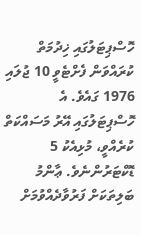ހޮސްޕިޓަލުގައި ޚިދުމަތް ކުރައްވަން ފެށްޓެވީ 10 ޖުލައި 1976 ގައެވެ. އެ ހޮސްޕިޓަލުގައި އޭރު މަސައްކަތް ކުރެއްވީ، މުޅިއެކު 5 ޑޮކްޓަރުންނެވެ. ޢާންމު ބަލިތަކަށް ފަރުވާދެއްވުމަށް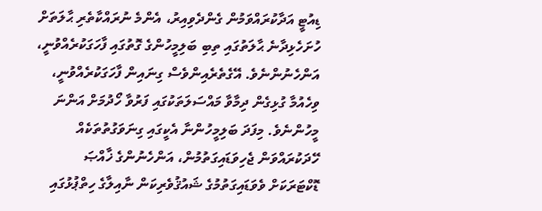ޑިއުޓީ އަދާކުރައްވަމުން ގެންދެވިއިރު، އެންމެ ނުރައްކާތެރި ޙާލަތަށް ހުށަހެޅިދާނެ ޙާލަތުގައި ތިބި ބަލިމީހުންގެ ގޮތުގައި ފާހަގަކުރެއްވުނީ، އަންހެނުންނެވެ. އޭގެތެރެއިންވެސް ގިނައިން ފާހަގަކުރެއްވުނީ، ވިހެއުމާ ގުޅިގެން ދިމާވާ މައްސަލަތަކުގައި ފަރުވާ ހޯދުމަށް އަންނަ މީހުންނެވެ. މިފަދަ ބަލިމީހުންނާ އެކީގައި ގިނަވަގުތުތަކެއް ހޭދަކުރައްވަން ޖެހިވަޑައިގަތުމުން، އަންހެނުންގެ ޚާއްޞަ ޑޮކްޓަރަކަށް ވެވަޑައިގަތުމުގެ ޝައުޤުވެރިކަން ނާއިލާގެ ހިތްޕުޅުގައި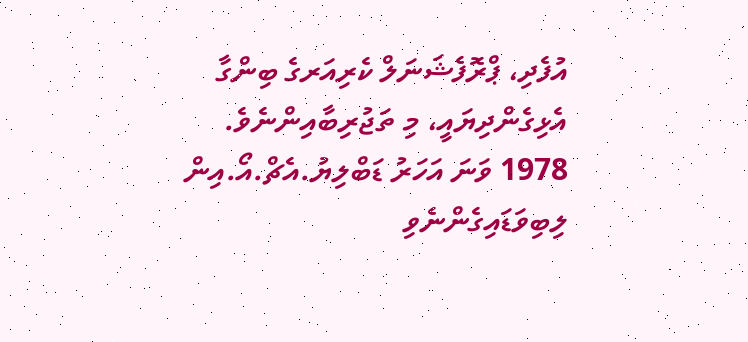އުފެދި، ޕްރޮފެޝަނަލް ކެރިއަރގެ ބިންގާ އެޅިގެންދިޔައީ، މި ތަޖުރިބާއިންނެވެ.
1978 ވަނަ އަހަރު ޑަބްލިޔު.އެޗް.އޯ.އިން ލިބިވަޑައިގެންނެވި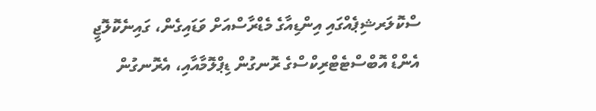ސްކޮލަރޝިޕެއްގައި އިންޑިއާގެ މެޑްރާސްއަށް ވަޑައިގެން، ގައިނެކޮލޮޖީ އެންޑް އޮބްސްޓެޓްރިކްސްގެ ރޮނގުން ޑިޕްލޮމާއާއި، އެރޮނގުން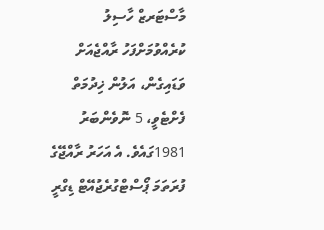މާސްޓަރޒް ހާސިލު ކުރެއްވުމަށްފަހު ރާއްޖެއަށް ވަޑައިގެން، އަލުން ޚިދުމަތް ފެށްޓެވީ، 5 ނޮވެންބަރު 1981ގައެވެ. އެ އަހަރު ރާއްޖޭގެ ފުރަތަމަ ޕޯސްޓްގުރެޖުއޭޓް ޑިގްރީ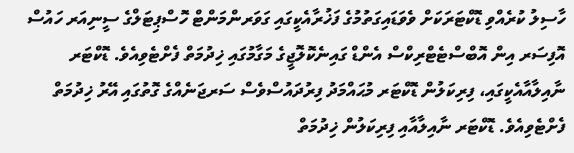ހާސިލު ކުރެއްވި ޑޮކްޓަރަކަށް ވެވަޑައިގަތުމުގެ ފަޚުރާއެކީގައި ގަވަރންމަންޓް ހޮސްޕިޓަލްގެ ސީނިއަރ ހައުސް އޮފިސަރ އިން އޮބްސްޓެޓްރިކްސް އެންޑް ގައިނެކޮލޮޖީގެ މަގާމުގައި ޚިދުމަތް ފެށްޓެވިއެވެ. ޑޮކްޓަރ ނާއިލާއާއެކީގައި، ފިރިކަލުން ޑޮކްޓަރ މުޙައްމަދު ފިރުދައުސްވެސް ސަރޖަނެއްގެ ގޮތުގައި އޭރު ޚިދުމަތް ފެށްޓެވިއެވެ. ޑޮކްޓަރ ނާއިލާއާއި ފިރިކަލުން ޚިދުމަތް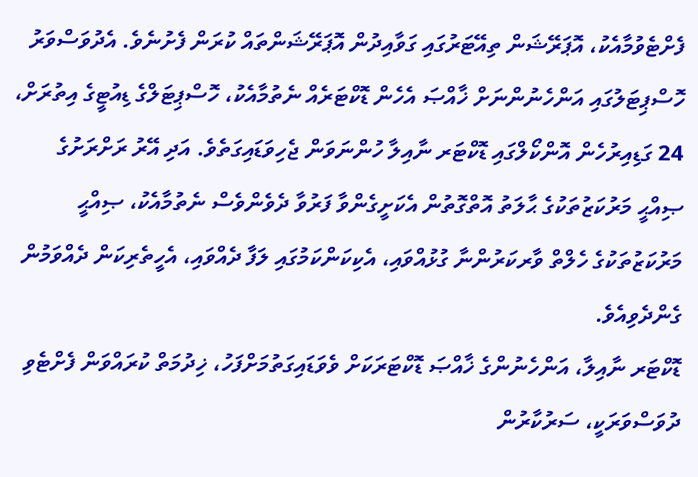ފެށްޓެވުމާއެކު، އޮޕަރޭޝަން ތިއޭޓަރުގައި ގަވާއިދުން އޮޕަރޭޝަންތައް ކުރަން ފެށުނެވެ. އެދުވަސްވަރު ހޮސްޕިޓަލުގައި އަންހެނުންނަށް ޚާއްޞަ އެހެން ޑޮކްޓަރެއް ނެތުމާއެކު، ހޮސްޕިޓަލްގެ ޑިއުޓީގެ އިތުރަށް، 24 ގަޑިއިރުހެން އޮންކޯލްގައި ޑޮކްޓަރ ނާއިލާ ހުންނަވަން ޖެހިވަޑައިގަތެވެ. އަދި އޭރު ރަށްރަށުގެ ޞިއްޙީ މަރުކަޒުތަކުގެ ޙާލަތު އޮތްގޮތުން އެކަށީގެންވާ ފަރުވާ ދެވެންވެސް ނެތުމާއެކު، ޞިއްޙީ މަރުކަޒުތަކުގެ ހެލްތް ވާރކަރުންނާ ގުޅުއްވައި، އެކިކަންކަމުގައި ލަފާ ދެއްވައި، އެހީތެރިކަން ދެއްވަމުން ގެންދެވިއެވެ.
ޑޮކްޓަރ ނާއިލާ، އަންހެނުންގެ ޚާއްޞަ ޑޮކްޓަރަކަށް ވެވަޑައިގަތުމަށްފަހު، ޚިދުމަތް ކުރައްވަން ފެށްޓެވި ދުވަސްވަރަކީ، ސަރުކާރުން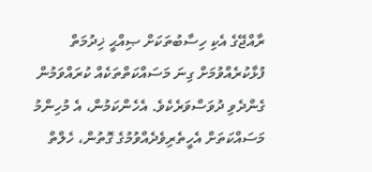ރާއްޖޭގެ އެކި ހިސާބުތަކަށް ޞިއްޙީ ޚިދުމަތް ފުޅާކުރެއްވުމަށް ގިނަ މަސައްކަތްތަކެއް ކުރައްވަމުން ގެންދެވި ދުވަސްވަރެކެވެ. އެހެންކަމުން، އެ މުހިންމު މަސައްކަތަށް އެހީތެރިވެދެއްވުމުގެ ގޮތުން، ހެލްތް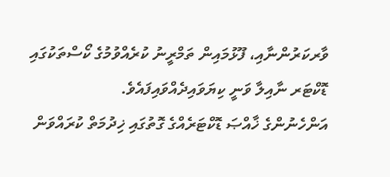ވާރކަރުންނާއި، ފޫޅުމައިން ތަމްރީނު ކުރެއްވުމުގެ ކޯސްތަކުގައި ޑޮކްޓަރ ނާއިލާ ވަނީ ކިޔަވައިދެއްވައިފައެވެ.
އަންހެނުންގެ ޚާއްޞަ ޑޮކްޓަރެއްގެ ގޮތުގައި ޚިދުމަތް ކުރައްވަން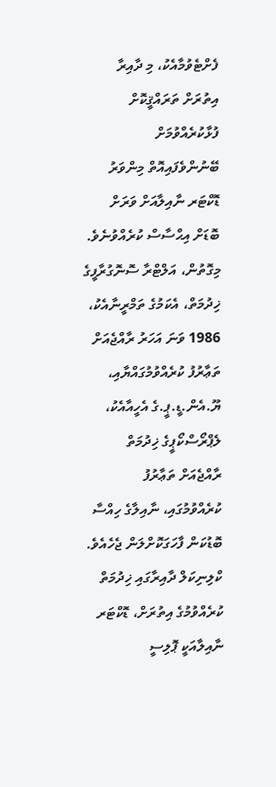ފެށްޓެވުމާއެކު، މި ދާއިރާ އިތުރަށް ތަރައްޤީކޮށް ފުޅާކުރެއްވުމަށް ބޭނުންވެފައިއޮތް މިންވަރު ޑޮކްޓަރ ނާއިލާއަށް ވަރަށް ބޮޑަށް އިޙްސާސް ކުރެއްވުނެވެ. މިގޮތުން، އަލްޓްރާ ސޮނޮގުރާފީގެ ޚިދުމަތް، އެކަމުގެ ތަމްރީނާއެކު، 1986 ވަނަ އަހަރު ރާއްޖެއަށް ތަޢާރުފު ކުރެއްވުމުގައްޔާއި، ޔޫ.އެން.ޑީ.ޕީ.ގެ އެހީއާއެކު، ލެޕްރޯސްކޯޕީގެ ޚިދުމަތް ރާއްޖެއަށް ތަޢާރުފު ކުރެއްވުމުގައި، ނާއިލާގެ ހިއްސާ ބޮޑުކަން ފާހަގަކޮށްލަން ޖެހެއެވެ.
ކްލިނިކަލް ދާއިރާގައި ޚިދުމަތް ކުރެއްވުމުގެ އިތުރަށް، ޑޮކްޓަރ ނާއިލާއަކީ ޕޮލިސީ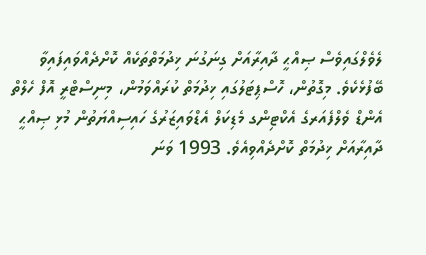ލެވެލްގައިވެސް ޞިއްޙީ ދާއިރާއަށް ގިނަގުނަ ޚިދުމަތްތަކެއް ކޮށްދެއްވައިފައިވާ ބޭފުޅެކެވެ. މިގޮތުން، ހޮސްޕިޓަލުގައި ޚިދުމަތް ކުރައްވަމުން، މިނިސްޓްރީ އޮފް ހެލްތް އެންޑް ވެލްފެއަރގެ އެކްޓިންގ މެޑިކަލް އެޑްވައިޒަރުގެ ހައިސިއްޔަތުން މުޅި ޞިއްޙީ ދާއިރާއަށް ޚިދުމަތް ކޮށްދެއްވިއެވެ. 1993 ވަނަ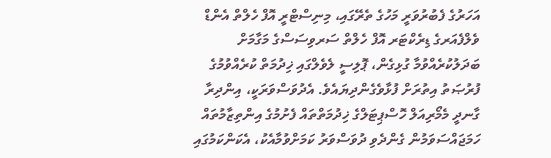އަހަރުގެ ފެބުރުވަރީ މަހުގެ ތެރޭގައި، މިނިސްޓްރީ އޮފް ހެލްތް އެންޑް ވެލްފެއަރގެ ޑިރެކްޓަރ އޮފް ހެލްތް ސަރވިސަސްގެ މަގާމަށް ބަދަލުކުރެއްވުމާ ގުޅިގެން، ޕޮލިސީ ލެވެލްގައި ޚިދުމަތް ކުރެއްވުމުގެ ފުރުޞަތު އިތުރަށް ފުޅާވެގެންދިޔައެވެ. އެދުވަސްވަރަކީ، އިންދިރާ ގާނދީ މެމޯރިއަލް ހޮސްޕިޓަލްގެ ޚިދުމަތްތައް ފެށުމުގެ އިންތިޒާމުތައް ހަމަޖައްސަވަމުން ގެންދެވި ދުވަސްވަރު ކަމަށްވުމާއެކު، އެކަންކަމުގައި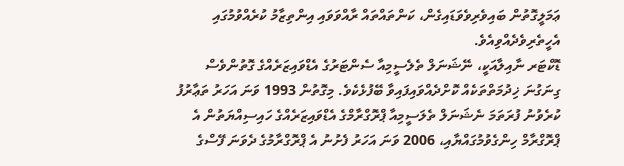ޢަމަލީގޮތުން ބައިވެރިވެވަޑައިގެން، ކަންތައްތައް ރާއްވަވައި އިންތިޒާމު ކުރެއްވުމުގައި އެހީތެރިވެދެއްވިއެވެ.
ޑޮކްޓަރ ނާއިލާއަކީ، ނޭޝަނަލް ތެލެސީމިއާ ސެންޓަރުގެ އެޑްވައިޒަރެއްގެ ގޮތުންވެސް ގިނަގުނަ ޚިދުމަތްތަކެއް ކޮށްދެއްވައިފައިވާ ބޭފުޅެކެވެ. މިގޮތުން 1993 ވަނަ އަހަރު ތަޢާރުފު ކުރެވުނު ފުރަތަމަ ނެޝަނަލް ތެލަސީމިއާ ޕްރޮގްރާމްގެ އެޑްވައިޒަރެއްގެ ހައިސިއްޔަތުން އެ ޕްރޮގްރާމް ހިންގެވުމުގައްޔާއި، 2006 ވަނަ އަހަރު ފެށުނު އެ ޕްރޮގްރާމުގެ ދެވަނަ ފޭސްގެ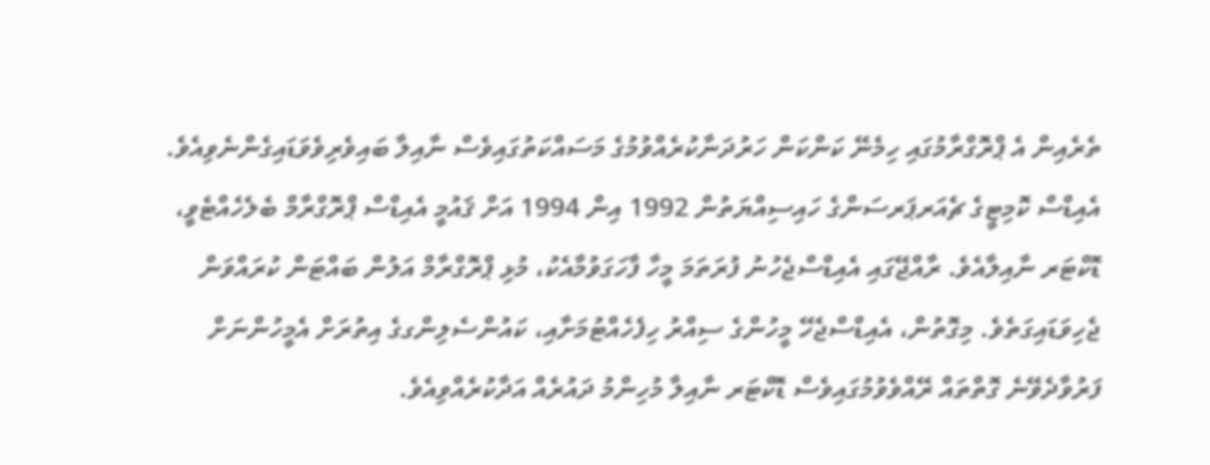ތެރެއިން އެ ޕްރޮގްރާމުގައި ހިމެނޭ ކަންކަން ހަރުދަނާކުރެއްވުމުގެ މަސައްކަތުގައިވެސް ނާއިލާ ބައިވެރިވެވަޑައިގެންނެވިއެވެ.
އެއިޑްސް ކޮމިޓީގެ ޗެއަރޕަރސަންގެ ހައިސިއްޔަތުން 1992 އިން 1994 އަށް ޤައުމީ އެއިޑްސް ޕްރޮގްރާމް ބެލެހެއްޓެވީ، ޑޮކްޓަރ ނާއިލާއެވެ. ރާއްޖޭގައި އެއިޑްސްޖެހުނު ފުރަތަމަ މީހާ ފާހަގަވުމާއެކު، މުޅި ޕްރޮގްރާމް އަލުން ބައްޓަން ކުރައްވަން ޖެހިވަޑައިގަތެވެ. މިގޮތުން، އެއިޑްސްޖެހޭ މީހުންގެ ސިއްރު ހިފެހެއްޓުމަށާއި، ކައުންސެލިންގގެ އިތުރަށް އެމީހުންނަށް ފަރުވާދެވޭނެ ގޮތްތައް ރޭއްވެވުމުގައިވެސް ޑޮކްޓަރ ނާއިލާ މުހިންމު ދައުރެއް އަދާކުރެއްވިއެވެ.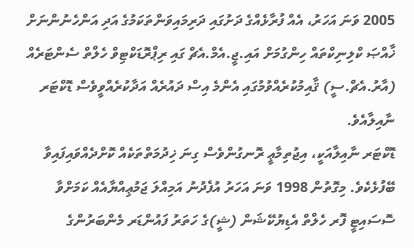2005 ވަނަ އަހަރު، އެއް ފުރާޅެއްގެ ދަށުގައި ދަރިމައިވަންތަކަމުގެ އަދި އަންހެނުންނަށް ޚާއްޞަ ކްލިނިކްތައް ހިންގުމަށް އައި.ޖީ.އެމް.އެޗް ގައި ރިޕްރޮޑަކްޓިވް ހެލްތް ސެންޓަރެއް (އާރު.އެޗް.ސީ) ޤާއިމުކުރެއްވުމުގައި އެންމެ އިސް ދައުރެއް އަދާކުރެއްވީވެސް ޑޮކްޓަރ ނާއިލާއެވެ.
ޑޮކްޓަރ ނާއިލާއަކީ، އިޖުތިމާޢީ ރޮނގުންވެސް ގިނަ ޚިދުމަތްތަކެއް ކޮށްދެއްވައިފައިވާ ބޭފުޅެކެވެ. މިގޮތުން 1998 ވަނަ އަހަރު އުފެދުނު އަމިއްލަ ޖަމުޢިއްޔާއެއް ކަމަށްވާ ސޮސައިޓީ ފޮރ ހެލްތް އެޑިޔުކޭޝަން (ޝީ)ގެ ހަތަރު ފައުންޑަރ މެންބަރުންގެ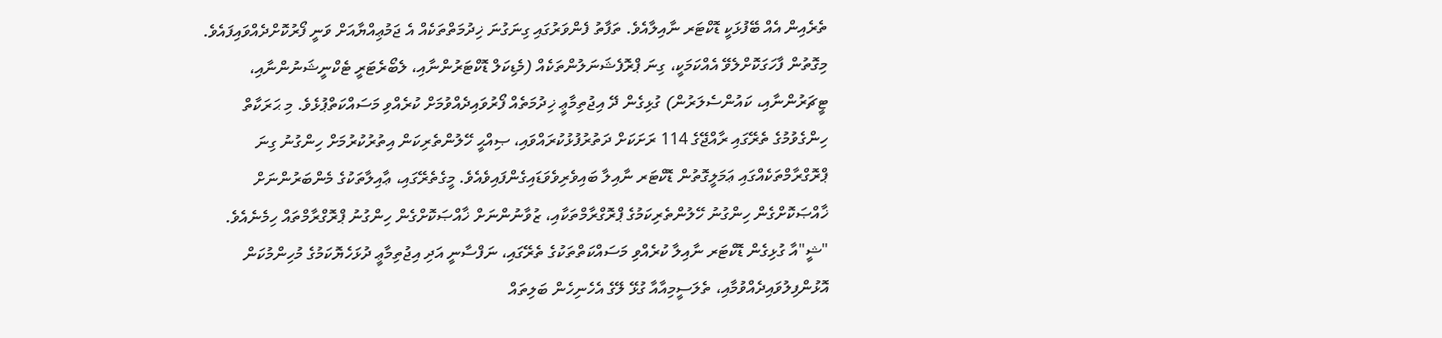ތެރެއިން އެއް ބޭފުޅަކީ ޑޮކްޓަރ ނާއިލާއެވެ. ތަފާތު ފެންވަރުގައި ގިނަގުނަ ޚިދުމަތްތަކެއް އެ ޖަމުޢިއްޔާއަށް ވަނީ ފޯރުކޮށްދެއްވައިފައެވެ. މިގޮތުން ފާހަގަކޮށްލެވޭ އެއްކަމަކީ، ގިނަ ޕްރޮފެޝަނަލުންތަކެއް (މެޑިކަލް ޑޮކްޓަރުންނާއި، ލެބޯރެޓަރީ ޓެކްނީޝަނުންނާއި، ޓީޗަރުންނާއި، ކައުންސެލަރުން) ގުޅިގެން ދޭ އިޖުތިމާޢީ ޚިދުމަތެއް ފޯރުވައިދެއްވުމަށް ކުރެއްވި މަސައްކަތްޕުޅެވެ. މި ޙަރަކާތް ހިންގެވުމުގެ ތެރޭގައި ރާއްޖޭގެ 114 ރަށަކަށް ދަތުރުފުޅުކުރައްވައި، ޞިއްޙީ ހޭލުންތެރިކަން އިތުރުކުރުމަށް ހިންގުނު ގިނަ ޕްރޮގްރާމްތަކެއްގައި ޢަމަލީގޮތުން ޑޮކްޓަރ ނާއިލާ ބައިވެރިވެވަޑައިގެންފައިވެއެވެ. މީގެތެރޭގައި، ޢާއިލާތަކުގެ މެންބަރުންނަށް ޚާއްޞަކޮށްގެން ހިންގުނު ހޭލުންތެރިކަމުގެ ޕްރޮގްރާމްތަކާއި، ޒުވާނުންނަށް ޚާއްޞަކޮށްގެން ހިންގުނު ޕްރޮގްރާމްތައް ހިމެނެއެވެ.
"ޝީ"އާ ގުޅިގެން ޑޮކްޓަރ ނާއިލާ ކުރެއްވި މަސައްކަތްތަކުގެ ތެރޭގައި، ނަފްސާނީ އަދި އިޖުތިމާޢީ ދުޅަހެޔޮކަމުގެ މުހިންމުކަން އޮޅުންފިލުވައިދެއްވުމާއި، ތެލަސީމިއާއާ ގުޅޭ ލޭގެ އެހެނިހެން ބަލިތައް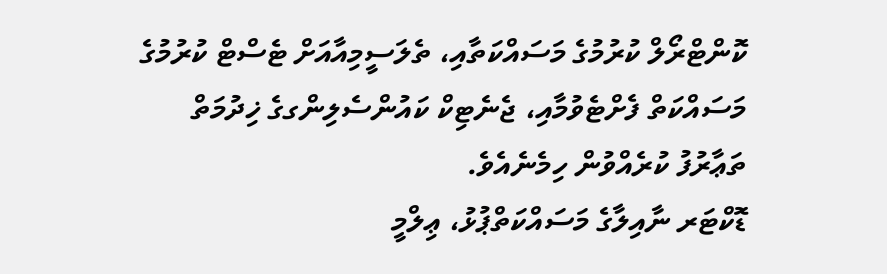ކޮންޓްރޯލް ކުރުމުގެ މަސައްކަތާއި، ތެލަސީމިއާއަށް ޓެސްޓް ކުރުމުގެ މަސައްކަތް ފެށްޓެވުމާއި، ޖެނެޓިކް ކައުންސެލިންގގެ ޚިދުމަތް ތަޢާރުފު ކުރެއްވުން ހިމެނެއެވެ.
ޑޮކްޓަރ ނާއިލާގެ މަސައްކަތްޕުޅު، ޢިލްމީ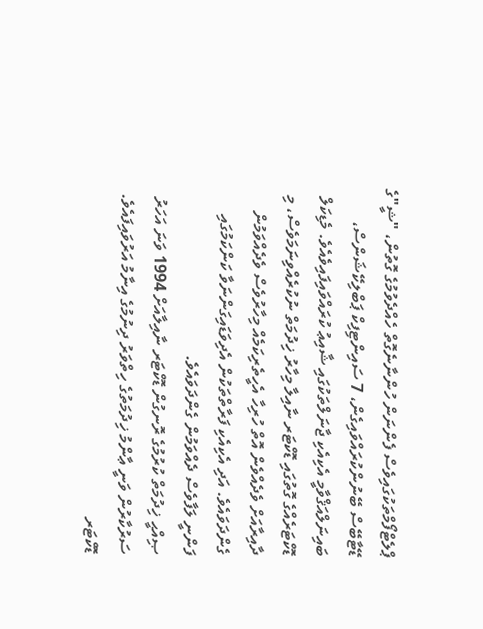ޕްލެޓްފޯމްތަކުގައިވެސް ފެންނަން ހުންނާނެގޮތް ހެއްދެވުމުގެ ގޮތުން، "ޝީ"ގެ ޑޭޓާބޭސް ބޭނުންކުރައްވައިގެން، 7 ސައިންޓިފިކް ޕަބްލިކޭޝަންސް، ބައިނަލްއަޤްވާމީ އެކިއެކި ޖާނަލްތަކުގައި ޝާއިޢު ކުރައްވައިފައިވެއެވެ. މެޑިކަލް ޑޮކްޓަރެއްގެ ގޮތުގައި ޑޮކްޓަރ ނާއިލާ މިހާރު ޚިދުމަތް ނުކުރެއްވިނަމަވެސް، މި ދާއިރާއަށް ވެދެއްވެން އޮތް ހުރިހާ އެހީތެރިކަމެއް މިހާރުވެސް ވެދެއްވަމުން ގެންދަވައެވެ. އަދި އެކިއެކި ފަރާތްތަކުން އެދިވަޑައިގަންނަވާ ކަންކަމުގައި ފަންނީ ލަފާވެސް ދެއްވަމުން ގެންދަވައެވެ.
ޞިއްޙީ ޚިދުމަތް ކުރުމުގެ ރޮނގުން ޑޮކްޓަރ ނާއިލާއަށް 1994 ވަނަ އަހަރު ސަރުކާރުން ވަނީ ޢާންމު ޚިދުމަތުގެ ހިތްވަރު ދިނުމުގެ އިނާމު އަރުވައިފައެވެ. ޑޮކްޓަރ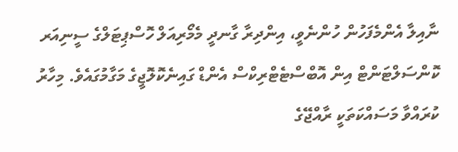ނާއިލާ އެންމެފަހުން ހުންނެވީ، އިންދިރާ ގާނދީ މެމޯރިއަލް ހޮސްޕިޓަލްގެ ސީނިއަރ ކޮންސަލްޓަންޓް އިން އޮބްސްޓެޓްރިކްސް އެންޑް ގައިނެކޮލޮޖީގެ މަގާމުގައެވެ. މިހާރު ކުރައްވާ މަސައްކަތަކީ ރާއްޖޭގެ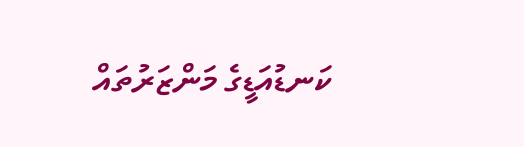ކަނޑުއަޑީގެ މަންޒަރުތައް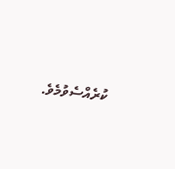ކުރެއްސެވުމެވެ.